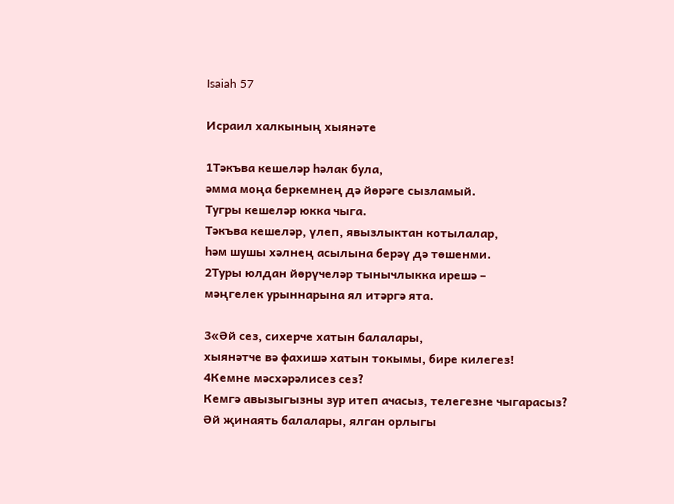Isaiah 57

Исраил халкының хыянәте

1Тәкъва кешеләр һәлак була,
әмма моңа беркемнең дә йөрәге сызламый.
Тугры кешеләр юкка чыга.
Тәкъва кешеләр, үлеп, явызлыктан котылалар,
һәм шушы хәлнең асылына берәү дә төшенми.
2Туры юлдан йөрүчеләр тынычлыкка ирешә –
мәңгелек урыннарына ял итәргә ята.

3«Әй сез, сихерче хатын балалары,
хыянәтче вә фахишә хатын токымы, бире килегез!
4Кемне мәсхәрәлисез сез?
Кемгә авызыгызны зур итеп ачасыз, телегезне чыгарасыз?
Әй җинаять балалары, ялган орлыгы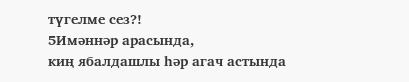түгелме сез?!
5Имәннәр арасында,
киң ябалдашлы һәр агач астында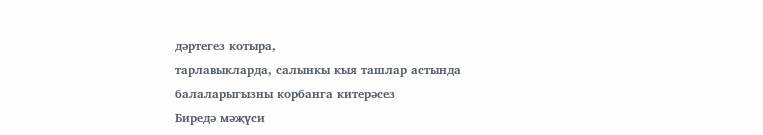дәртегез котыра,
тарлавыкларда, салынкы кыя ташлар астында
балаларыгызны корбанга китерәсез
Биредә мәҗүси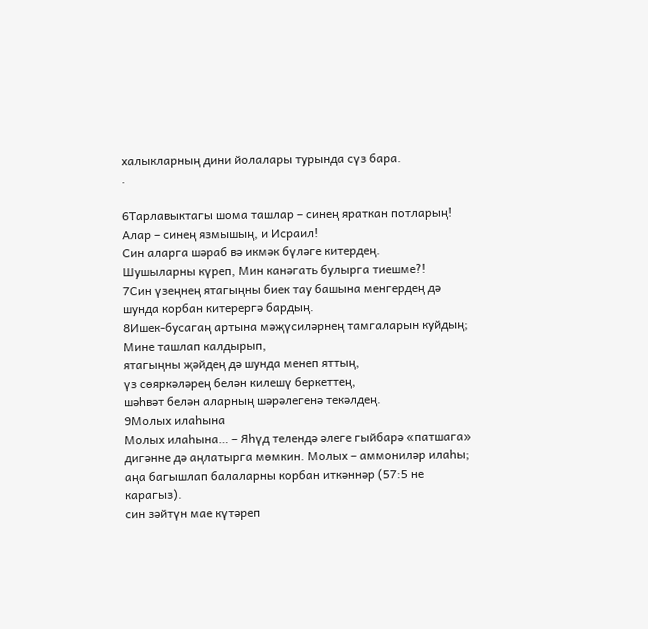халыкларның дини йолалары турында сүз бара.
.

6Тарлавыктагы шома ташлар – синең яраткан потларың!
Алар – синең язмышың, и Исраил!
Син аларга шәраб вә икмәк бүләге китердең.
Шушыларны күреп, Мин канәгать булырга тиешме?!
7Син үзеңнең ятагыңны биек тау башына менгердең дә
шунда корбан китерергә бардың.
8Ишек-бусагаң артына мәҗүсиләрнең тамгаларын куйдың;
Мине ташлап калдырып,
ятагыңны җәйдең дә шунда менеп яттың,
үз сөяркәләрең белән килешү беркеттең,
шәһвәт белән аларның шәрәлегенә текәлдең.
9Молых илаһына
Молых илаһына… – Яһүд телендә әлеге гыйбарә «патшага» дигәнне дә аңлатырга мөмкин. Молых – аммониләр илаһы; аңа багышлап балаларны корбан иткәннәр (57:5 не карагыз).
син зәйтүн мае күтәреп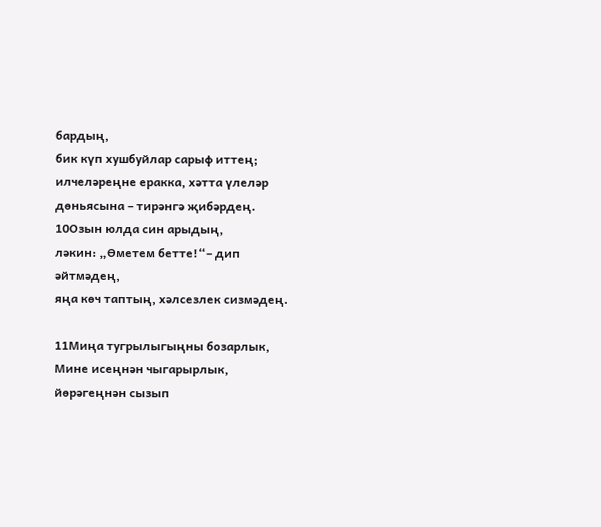бардың,
бик күп хушбуйлар сарыф иттең;
илчеләреңне еракка, хәтта үлеләр дөньясына – тирәнгә җибәрдең.
10Озын юлда син арыдың,
ләкин: „Өметем бетте!“– дип әйтмәдең,
яңа көч таптың, хәлсезлек сизмәдең.

11Миңа тугрылыгыңны бозарлык, Мине исеңнән чыгарырлык,
йөрәгеңнән сызып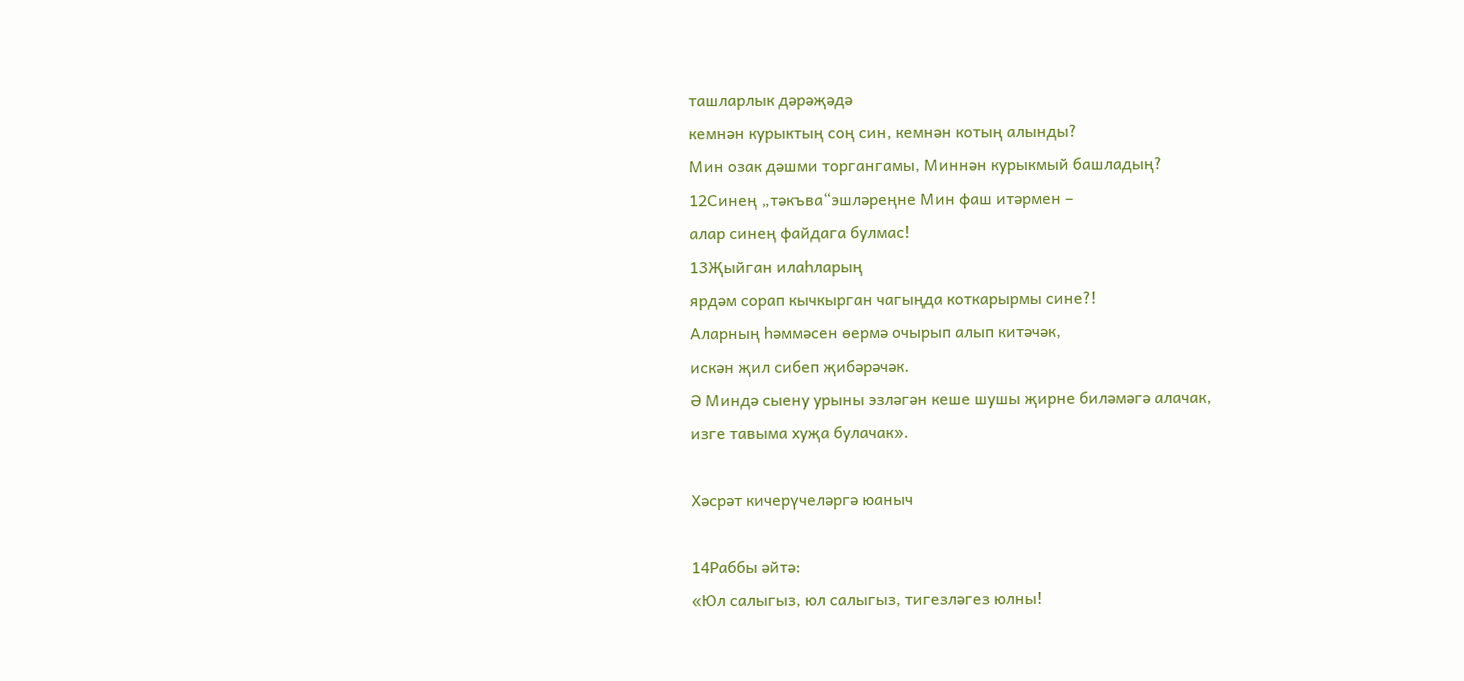ташларлык дәрәҗәдә
кемнән курыктың соң син, кемнән котың алынды?
Мин озак дәшми торгангамы, Миннән курыкмый башладың?
12Синең „тәкъва“эшләреңне Мин фаш итәрмен –
алар синең файдага булмас!
13Җыйган илаһларың
ярдәм сорап кычкырган чагыңда коткарырмы сине?!
Аларның һәммәсен өермә очырып алып китәчәк,
искән җил сибеп җибәрәчәк.
Ә Миндә сыену урыны эзләгән кеше шушы җирне биләмәгә алачак,
изге тавыма хуҗа булачак».

Хәсрәт кичерүчеләргә юаныч

14Раббы әйтә:
«Юл салыгыз, юл салыгыз, тигезләгез юлны!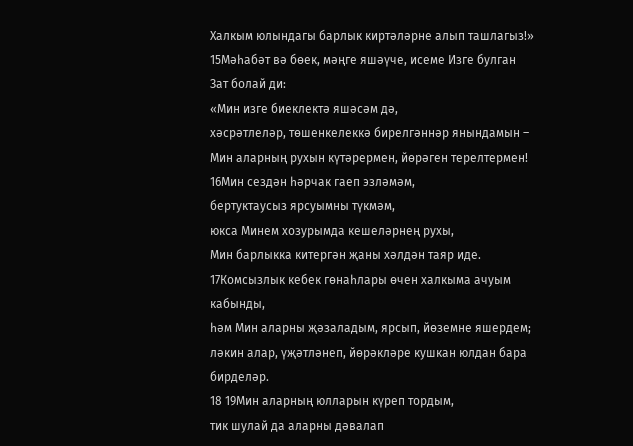Халкым юлындагы барлык киртәләрне алып ташлагыз!»
15Мәһабәт вә бөек, мәңге яшәүче, исеме Изге булган Зат болай ди:
«Мин изге биеклектә яшәсәм дә,
хәсрәтлеләр, төшенкелеккә бирелгәннәр янындамын –
Мин аларның рухын күтәрермен, йөрәген терелтермен!
16Мин сездән һәрчак гаеп эзләмәм,
бертуктаусыз ярсуымны түкмәм,
юкса Минем хозурымда кешеләрнең рухы,
Мин барлыкка китергән җаны хәлдән таяр иде.
17Комсызлык кебек гөнаһлары өчен халкыма ачуым кабынды,
һәм Мин аларны җәзаладым, ярсып, йөземне яшердем;
ләкин алар, үҗәтләнеп, йөрәкләре кушкан юлдан бара бирделәр.
18 19Мин аларның юлларын күреп тордым,
тик шулай да аларны дәвалап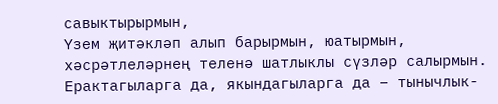савыктырырмын,
Үзем җитәкләп алып барырмын, юатырмын,
хәсрәтлеләрнең теленә шатлыклы сүзләр салырмын.
Ерактагыларга да, якындагыларга да – тынычлык-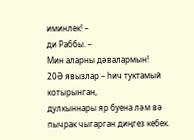иминлек! –
ди Раббы. –
Мин аларны дәвалармын!
20Ә явызлар – һич туктамый котырынган,
дулкыннары яр буена ләм вә пычрак чыгарган диңгез кебек.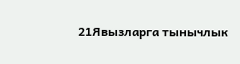21Явызларга тынычлык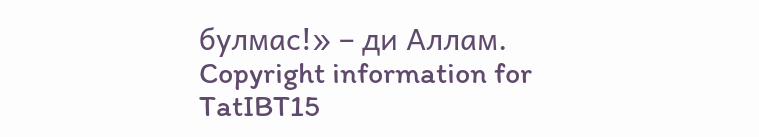булмас!» – ди Аллам.
Copyright information for TatIBT15